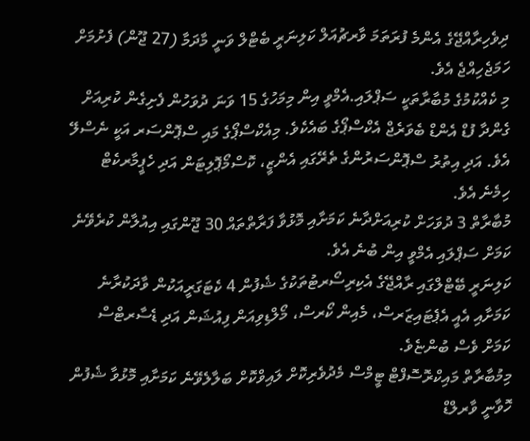ދިވެހިރާއްޖޭގެ އެންމެ ފުރަތަމަ ވާރޗުއަލް ކަލިނަރީ ބެޓްލް ވަނީ މާދަމާ (27 ޖޫން) ފެށުމަށް ހަމަޖެހިއްޖެ އެވެ.
މި ކެއްކުމުގެ މުބާރާތަކީ ސަޕްލައި.އެމްވީ އިން މިމަހުގެ 15 ވަނަ ދުވަހުން ފެށިގެން ކުރިއަށް ގެންދާ ފުޑް އެންޑް ބެވަރެޖް އެކްސްޕޯގެ ބައެކެވެ. މިއެކްސްޕޯގެ މައި ސްޕޮންސަރ އަކީ ނެސްލޭ އެވެ. އަދި އިތުރު ސްޕޮންސަރުންގެ ތެރޭގައި އެންޒީ، ކޮސްމޯޕޮލިޓަން އަދި ހެޕީމާރކެޓް ހިމެނެ އެވެ.
މުބާރާތް 3 ދުވަހަށް ކުރިއަށްދާނެ ކަމަށާއި މޮޅުވާ ފަރާތްތައް 30 ޖޫންގައި އިއުލާން ކުރެވޭނެ ކަމަށް ސަޕްލައި އެމްވީ އިން ބުނެ އެވެ.
ކަލިނަރީ ބޭޓްލްގައި ރާއްޖޭގެ އެކިރިސޯރޓުތަކުގެ ޝެފުން 4 ކެޓަގަރީއަކުން ވާދަކުރާނެ ކަމަށާއި އެއީ އެޕެޓައިޒަރސް، މެއިން ކޯރސް، މޯލްޑިވިއަން ފިއުޝަން އަދި ޑެސާރޓްސް ކަމަށް ވެސް ބުންޏެވެ.
މިމުބާރާތް މައިކްރޮސޮފްޓް ޓީމްސް މެދުވެރިކޮށް ލައިވްކޮށް ބަލާލެވޭނެ ކަމަށާއި މޮޅުވާ ޝެފުން ހޮވާނީ ވާރލްޑް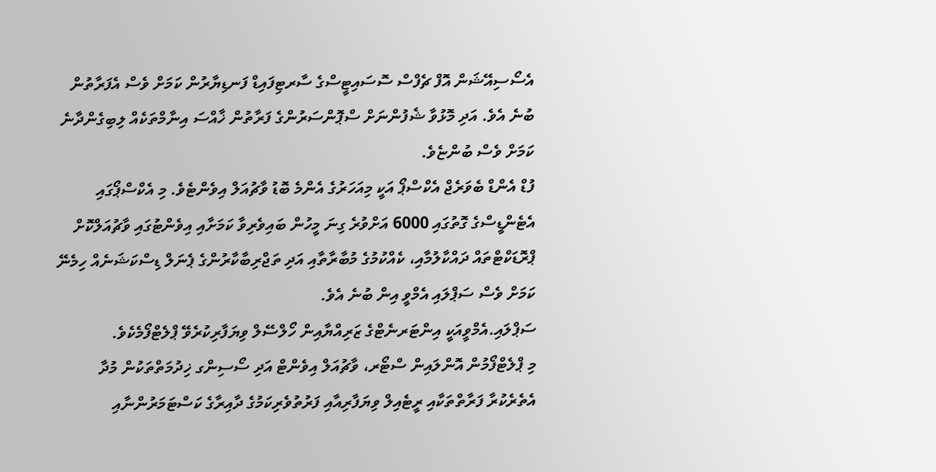އެސޯސިއޭޝަން އޮފް ޗެފްސް ސޮސައިޓީސްގެ ސާރޓިފައިޑް ފަނޑިޔާރުން ކަމަށް ވެސް އެފަރާތުން ބުނެ އެވެ. އަދި މޮޅުވާ ޝެފުންނަށް ސްޕޮންސަރުންގެ ފަރާތުން ޚާއްސަ އިނާމްތަކެއް ލިބިގެންދާނެ ކަމަށް ވެސް ބުންޏެވެ.
ފުޑް އެންޑް ބެވަރެޖް އެކްސްޕޯ އަކީ މިއަހަރުގެ އެންމެ ބޮޑު ވާޗުއަލް އިވެންޓެވެ. މި އެކްސްޕޯގައި އެޓެންޑީސްގެ ގޮތުގައި 6000 އަށްވުރެ ގިނަ މީހުން ބައިވެރިވާ ކަމަށާއި އިވެންޓުގައި ވާޗުއަލްކޮށް ޕްރޮޑަކްޓްތައް ދައްކާލުމާއި، ކެއްކުމުގެ މުބާރާތާއި އަދި ތަޖްރިބާކާރުންގެ ޕެނަލް ޑިސްކަޝަނެއް ހިމެނޭ ކަމަށް ވެސް ސަޕްލައި އެމްވީ އިން ބުނެ އެވެ.
ސަޕްލައި.އެމްވީއަކީ އިންޓަރނެޓްގެ ޒަރިއްޔާއިން ހޯލްސޭލް ވިޔަފާރިކުރެވޭ ޕްލެޓްފޯމެކެވެ.
މި ޕްލެޓްފޯމުން އޮންލައިން ސްޓޯރ، ވާޗުއަލް އިވެންޓް އަދި ސޯސިންގ ޚިދުމަތްތަކުން މުދާ އެތެރެކުރާ ފަރާތްތަކާއި ރީޓެއިލް ވިޔަފާރިއާއި ފަރުތުވެރިކަމުގެ ދާއިރާގެ ކަސްޓަމަރުންނާއި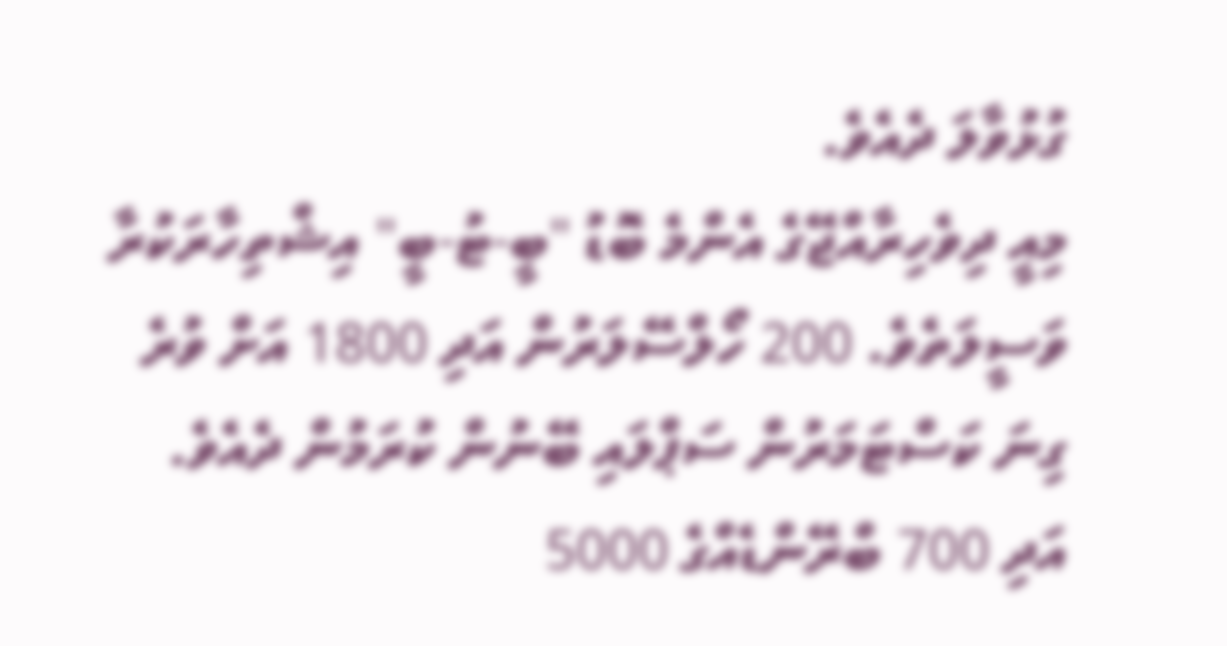ގުޅުވާލަ ދެއެވެ.
މިއީ ދިވެހިރާއްޖޭގެ އެންމެ ބޮޑު "ބީ-ޓު-ބީ" އިޝްތިހާރަކުރާ ވަސީލަތެވެ. 200 ހޯލްސޭލަރުން އަދި 1800 އަށް ވުރެ ގިނަ ކަސްޓަމަރުން ސަޕްލައި ބޭނުން ކުރަމުން ދެއެވެ. އަދި 700 ބްރޭންޑެއްގެ 5000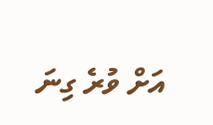އަށް ވުރެ ގިނަ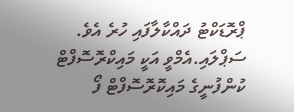ޕްރޮޑަކްޓު ދައްކާލާފައި ހުރެ އެވެ.
ސަޕްލައި.އެމްވީ އަކީ މައިކްރޮސޮފްޓް ކުންފުނީގެ މައިކޮރޮސޮފްޓް ފޯ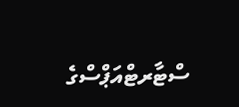ސްޓާރޓްއަޕްސްގެ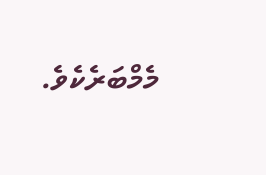މެމްބަރެކެވެ.